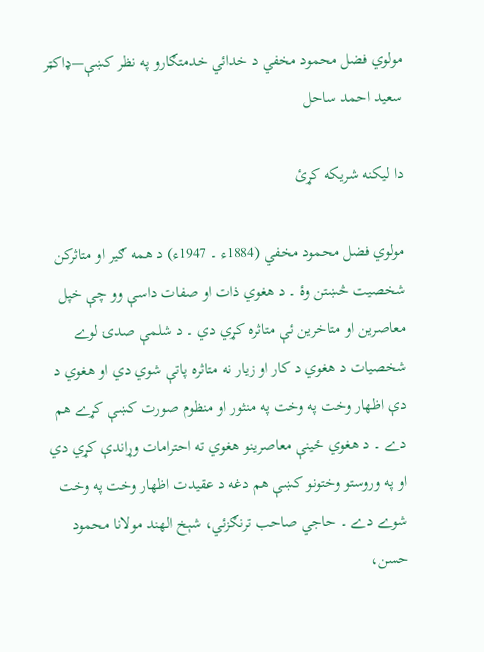مولوي فضل محمود مخفي د خدائي خدمتګارو په نظر کښې—ډاکټر سعيد احمد ساحل

دا ليکنه شريکه کړئ

مولوي فضل محمود مخفي (1884ء ۔ 1947ء) د همه ګير او متاثرکن شخصيت څښتن وۀ ۔ د هغوي ذات او صفات داسې وو چې خپل معاصرين او متاخرين ئې متاثره کړي دي ۔ د شلمې صدۍ لوے شخصيات د هغوي د کار او زيار نه متاثره پاتې شوي دي او هغوي د دې اظهار وخت په وخت په منثور او منظوم صورت کښې کړے هم دے ۔ د هغوي ځينې معاصرينو هغوي ته احترامات وړاندې کړي دي او په وروستو وختونو کښې هم دغه د عقيدت اظهار وخت په وخت شوے دے ۔ حاجي صاحب ترنګزئي، شېخ الهند مولانا محمود حسن،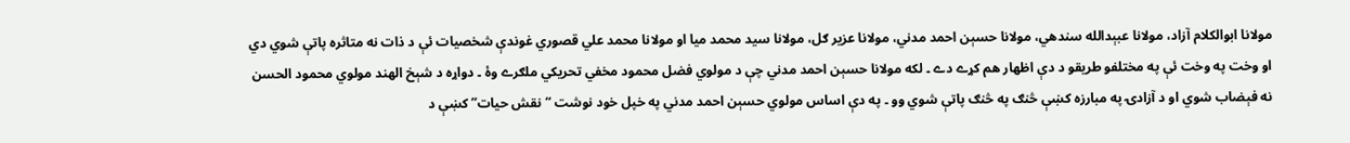مولانا ابوالکلام آزاد، مولانا عبېدالله سندهي، مولانا حسېن احمد مدني، مولانا عزير ګل، مولانا سيد محمد ميا او مولانا محمد علي قصوري غوندې شخصيات ئې د ذات نه متاثره پاتې شوي دي او وخت په وخت ئې په مختلفو طريقو د دې اظهار هم کړے دے ۔ لکه مولانا حسېن احمد مدني چې د مولوي فضل محمود مخفي تحريکي ملګرے وۀ ۔ دواړه د شېخ الهند مولوي محمود الحسن نه فېضاب شوي او د آزادۍ په مبارزه کښې څنګ په څنګ پاتې شوي وو ۔ په دې اساس مولوي حسېن احمد مدني په خپل خود نوشت “نقش حيات” کښې د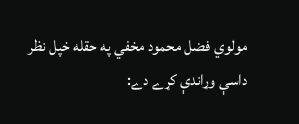مولوي فضل محمود مخفي په حقله خپل نظر داسې وړاندې کړے دے: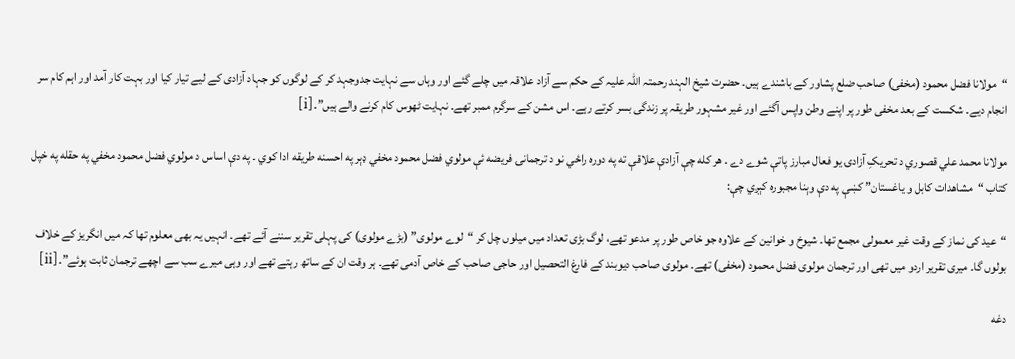“مولانا فضل محمود (مخفی) صاحب ضلع پشاور کے باشندے ہیں۔ حضرت شیخ الہند رحمتہ اللہ علیہ کے حکم سے آزاد علاقہ میں چلے گئے اور وہاں سے نہایت جدوجہد کر کے لوگوں کو جہاد آزادی کے لیے تیار کیا اور بہت کار آمد اور اہم کام سر انجام دیے۔ شکست کے بعد مخفی طور پر اپنے وطن واپس آگئے اور غیر مشہور طریقہ پر زندگی بسر کرتے رہے۔ اس مشن کے سرگرم ممبر تھے۔ نہایت ٹھوس کام کرنے والے ہیں”۔[i]

مولانا محمد علي قصوري د تحريکِ آزادۍ يو فعال مبارز پاتې شوے دے ۔ هر کله چې آزادې علاقې ته په دوره راځي نو د ترجمانۍ فريضه ئې مولوي فضل محمود مخفي ډېر په احسنه طريقه ادا کوي ۔ په دې اساس د مولوي فضل محمود مخفي په حقله په خپل کتاب “مشاهدات کابل و ياغستان” کښې په دې وېنا مجبوره کېږي چې:

“عيد کی نماز کے وقت غیر معمولی مجمع تھا۔ شیوخ و خوانین کے علاوہ جو خاص طور پر مدعو تھے، لوگ بڑی تعداد میں میلوں چل کر “لوے مولوی” (بڑے مولوی) کی پہلی تقریر سننے آئے تھے۔ انہیں یہ بھی معلوم تھا کہ میں انگریز کے خلاف بولوں گا۔ میری تقریر اردو میں تھی اور ترجمان مولوی فضل محمود (مخفی) تھے۔ مولوی صاحب دیوبند کے فارغ التحصیل اور حاجی صاحب کے خاص آدمی تھے۔ ہر وقت ان کے ساتھ رہتے تھے اور وہی میرے سب سے اچھے ترجمان ثابت ہوئے”۔[ii]

دغه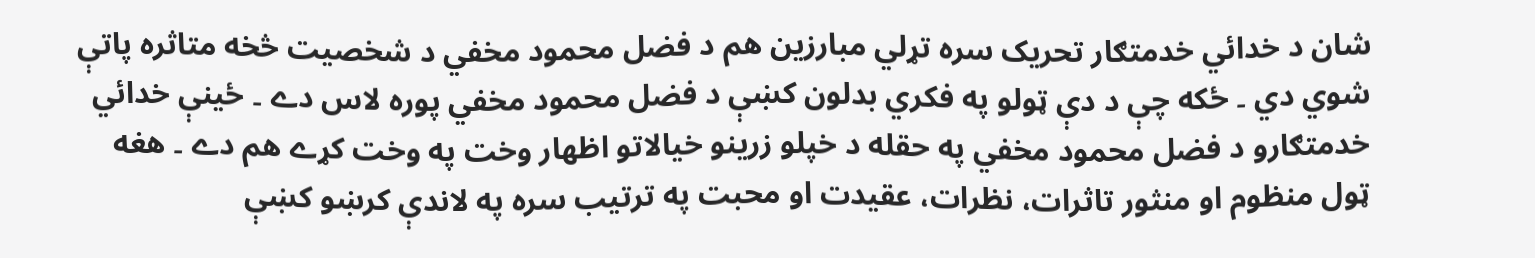شان د خدائي خدمتګار تحريک سره تړلي مبارزين هم د فضل محمود مخفي د شخصيت څخه متاثره پاتې شوي دي ۔ ځکه چې د دې ټولو په فکري بدلون کښې د فضل محمود مخفي پوره لاس دے ۔ ځينې خدائي خدمتګارو د فضل محمود مخفي په حقله د خپلو زرينو خيالاتو اظهار وخت په وخت کړے هم دے ۔ هغه ټول منظوم او منثور تاثرات، نظرات، عقيدت او محبت په ترتيب سره په لاندې کرښو کښې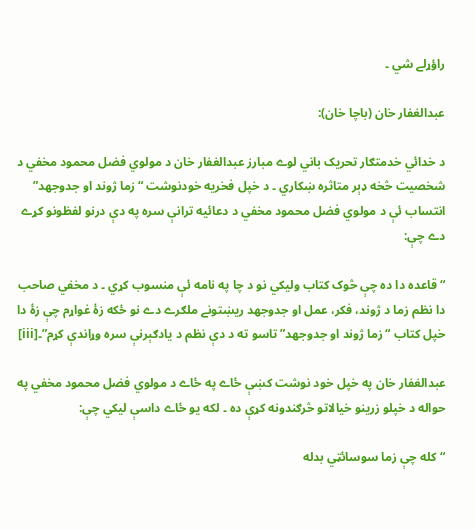راؤړلے شي ۔

عبدالغفار خان (باچا خان):

د خدائي خدمتګار تحريک باني لوے مبارز عبدالغفار خان د مولوي فضل محمود مخفي د شخصيت څخه ډېر متاثره ښکاري ۔ د خپل فخريه خودنوشت “زما ژوند او جدوجهد” انتساب ئې د مولوي فضل محمود مخفي د دعائيه ترانې سره په دې درنو لفظونو کړے دے چې:

“قاعده دا ده چې څوک کتاب وليکي نو د چا په نامه ئې منسوب کړي ۔ د مخفي صاحب دا نظم زما د ژوند، فکر، عمل او جدوجهد ريښتونے ملګرے دے نو ځکه زۀ غواړم چې زۀ دا خپل کتاب “زما ژوند او جدوجهد” تاسو ته د دې نظم د يادګېرنې سره وړاندې کړم”۔[iii]

عبدالغفار خان په خپل خود نوشت کښې ځاے په ځاے د مولوي فضل محمود مخفي په حواله د خپلو زرينو خيالاتو څرګندونه کړې ده ۔ لکه يو ځاے داسې ليکي چې:

“کله چې زما سوسائټي بدله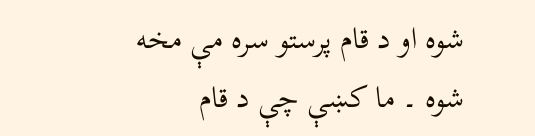شوه او د قام پرستو سره مې مخه شوه ۔ ما کښې چې د قام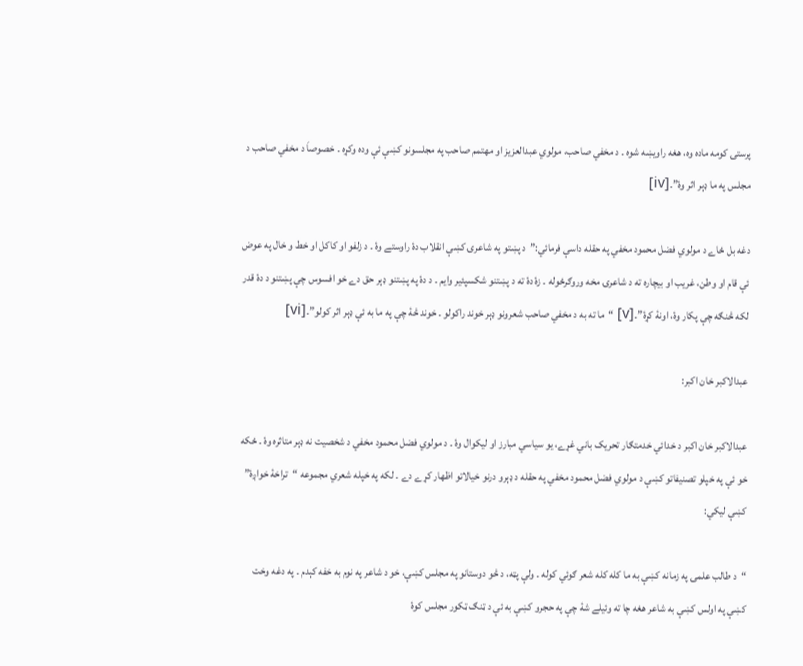پرستۍ کومه ماده وه، هغه راويښه شوه ۔ د مخفي صاحب، مولوي عبدالعزيز او مهتمم صاحب په مجلسونو کښې ئې وده وکړه ۔ خصوصاَ د مخفي صاحب د مجلس په ما ډېر اثر وۀ”۔[iv]

دغه بل ځاے د مولوي فضل محمود مخفي په حقله داسې فرمائي:”د پښتو په شاعرۍ کښې انقلاب دۀ راوستے وۀ ۔ د زلفو او کاکل او خط و خال په عوض ئې قام او وطن، غريب او بيچاره ته د شاعرۍ مخه وروګرځوله ۔ زۀ دۀ ته د پښتنو شکسپئير وايم ۔ د دۀ په پښتنو ډېر حق دے خو افسوس چې پښتنو د دۀ قدر لکه څنګه چې پکار وۀ، اونۀ کړۀ”۔[v] “ما ته به د مخفي صاحب شعرونو ډېر خوند راکولو ۔ خوند څۀ چې په ما به ئې ډېر اثر کولو”۔[vi]

عبدالاکبر خان اکبر:

عبدالاکبر خان اکبر د خدائي خدمتګار تحريک باني غړے، يو سياسي مبارز او ليکوال وۀ ۔ د مولوي فضل محمود مخفي د شخصيت نه ډېر متاثره وۀ ۔ ځکه خو ئې په خپلو تصنيفاتو کښې د مولوي فضل محمود مخفي په حقله د ډېرو درنو خيالاتو اظهار کړے دے ۔ لکه په خپله شعري مجموعه “تراخۀ خواږۀ” کښې ليکي:

“د طالب علمۍ په زمانه کښې به ما کله کله شعر ګوئي کوله ۔ ولې پټه، د څو دوستانو په مجلس کښې، خو د شاعر په نوم به خفه کېدم ۔ په دغه وخت کښې په اولس کښې به شاعر هغه چا ته وئيلے شۀ چې په حجرو کښې به ئې د ټنګ ټکور مجلس کوۀ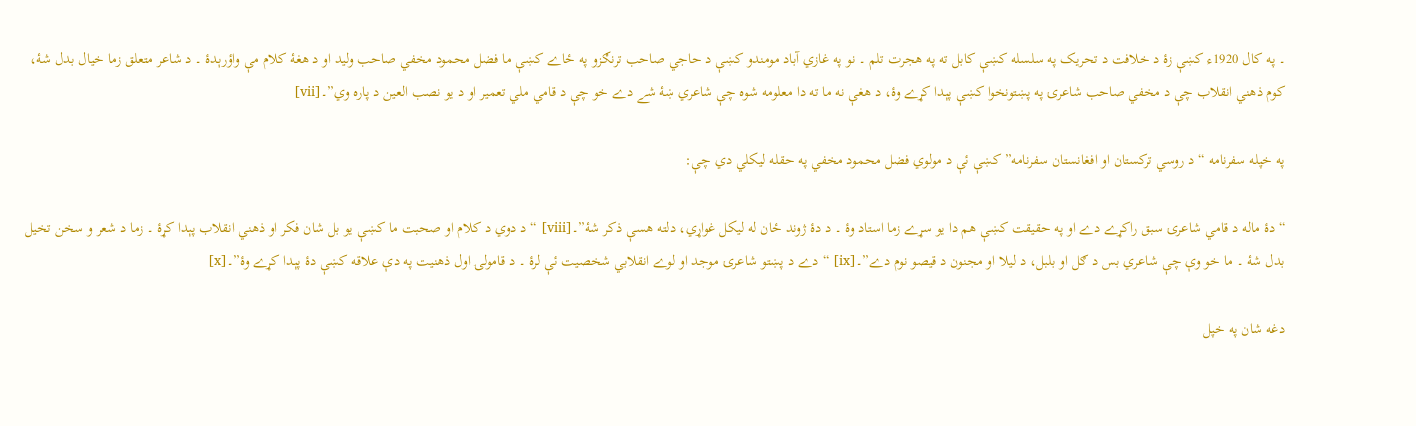۔ په کال 1920ء کښې زۀ د خلافت د تحريک په سلسله کښې کابل ته په هجرت تلم ۔ نو په غازي آباد مومندو کښې د حاجي صاحب ترنګزو په ځاے کښې ما فضل محمود مخفي صاحب وليد او د هغۀ کلام مې واؤرېدۀ ۔ د شاعر متعلق زما خيال بدل شۀ، کوم ذهني انقلاب چې د مخفي صاحب شاعرۍ په پښتونخوا کښې پېدا کړے وۀ، د هغې نه ما ته دا معلومه شوه چې شاعري ښۀ شے دے خو چې د قامي ملي تعمير او د يو نصب العين د پاره وي”۔[vii]

په خپله سفرنامه “د روسي ترکستان او افغانستان سفرنامه” کښې ئې د مولوي فضل محمود مخفي په حقله ليکلي دي چې:

“دۀ ماله د قامي شاعرۍ سبق راکړے دے او په حقيقت کښې هم دا يو سړے زما استاد وۀ ۔ د دۀ ژوند ځان له ليکل غواړي، دلته هسې ذکر شۀ”۔[viii] “د دوي د کلام او صحبت ما کښې يو بل شان فکر او ذهني انقلاب پېدا کړۀ ۔ زما د شعر و سخن تخيل بدل شۀ ۔ ما خو وې چې شاعري بس د ګل او بلبل، د ليلا او مجنون د قيصو نوم دے”۔[ix] “دے د پښتو شاعرۍ موجد او لوے انقلابي شخصيت ئې لرۀ ۔ د قامولۍ اول ذهنيت په دې علاقه کښې دۀ پېدا کړے وۀ”۔[x]

دغه شان په خپل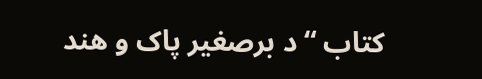کتاب “د برصغير پاک و هند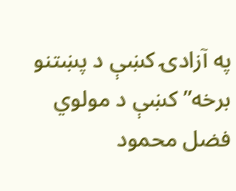په آزادۍ کښې د پښتنو برخه” کښې د مولوي فضل محمود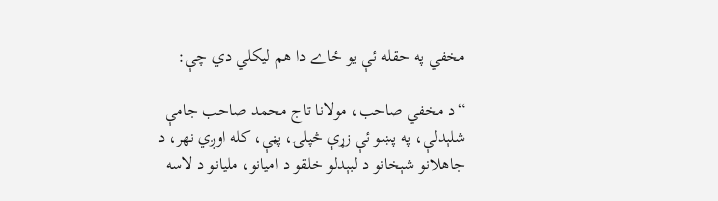مخفي په حقله ئې يو ځاے دا هم ليکلي دي چې:

“د مخفي صاحب، مولانا تاج محمد صاحب جامې شلېدلې، په پښو ئې زړې څپلۍ، پڼې، کله اوږي نهر، د جاهلانو شېخانو د لبېدلو خلقو د اميانو، مليانو د لاسه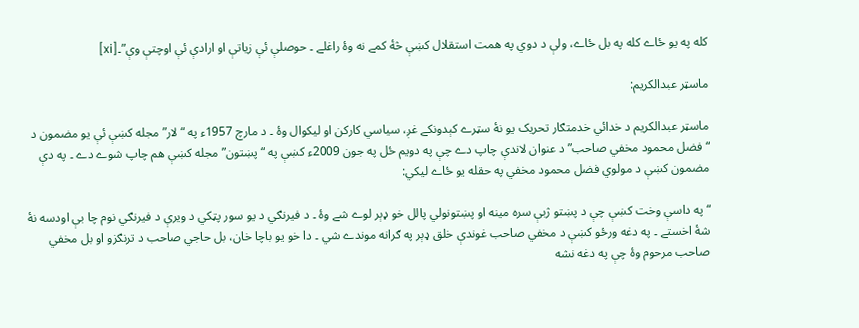کله په يو ځاے کله په بل ځاے، ولې د دوي په همت استقلال کښې څۀ کمے نه وۀ راغلے ۔ حوصلې ئې زياتې او ارادې ئې اوچتې وې”۔[xi]

ماسټر عبدالکريم:

ماسټر عبدالکريم د خدائي خدمتګار تحريک يو نۀ سټرے کېدونکے غږ، سياسي کارکن او ليکوال وۀ ۔ د مارچ 1957ء په “لار” مجله کښې ئې يو مضمون د “فضل محمود مخفي صاحب” د عنوان لاندې چاپ دے چې په دويم ځل په جون 2009ء کښې په “پښتون” مجله کښې هم چاپ شوے دے ۔ په دې مضمون کښې د مولوي فضل محمود مخفي په حقله يو ځاے ليکي:

“په داسې وخت کښې چې د پښتو ژبې سره مينه او پښتونولي پالل خو ډېر لوے شے وۀ ۔ د فيرنګي د يو سور پټکي د ويرې د فيرنګي نوم چا بې اودسه نۀ شۀ اخستے ۔ په دغه ورځو کښې د مخفي صاحب غوندې خلق ډېر په ګرانه موندے شي ۔ دا خو يو باچا خان، بل حاجي صاحب د ترنګزو او بل مخفي صاحب مرحوم وۀ چې په دغه نشه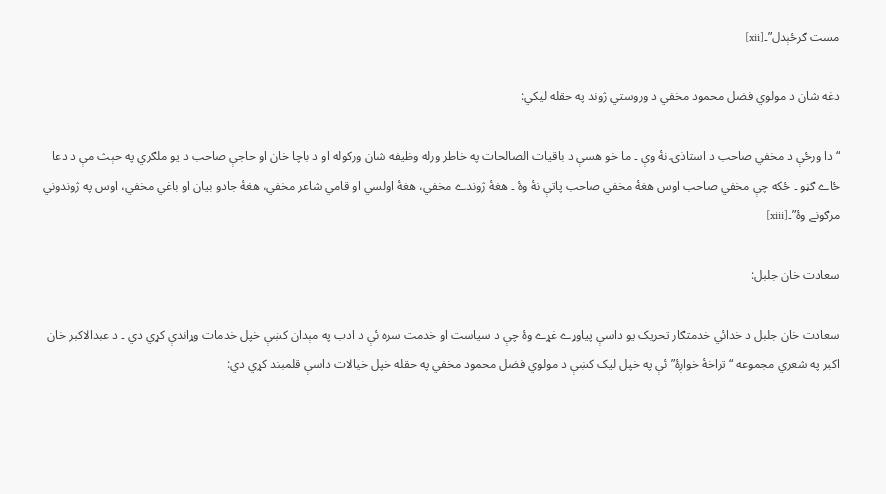مست ګرځېدل”۔[xii]

دغه شان د مولوي فضل محمود مخفي د وروستي ژوند په حقله ليکي:

“دا ورځې د مخفي صاحب د استاذۍ نۀ وې ۔ ما خو هسې د باقيات الصالحات په خاطر ورله وظيفه شان ورکوله او د باچا خان او حاجې صاحب د يو ملګري په حېث مې د دعا ځاے ګڼو ۔ ځکه چې مخفي صاحب اوس هغۀ مخفي صاحب پاتې نۀ وۀ ۔ هغۀ ژوندے مخفي، هغۀ اولسي او قامي شاعر مخفي، هغۀ جادو بيان او باغي مخفي، اوس په ژوندوني مرګونے وۀ”۔[xiii]

سعادت خان جلبل:

سعادت خان جلبل د خدائي خدمتګار تحريک يو داسې پياوړے غړے وۀ چې د سياست او خدمت سره ئې د ادب په مېدان کښې خپل خدمات وړاندې کړي دي ۔ د عبدالاکبر خان اکبر په شعري مجموعه “تراخۀ خواږۀ” ئې په خپل ليک کښې د مولوي فضل محمود مخفي په حقله خپل خيالات داسې قلمبند کړي دي: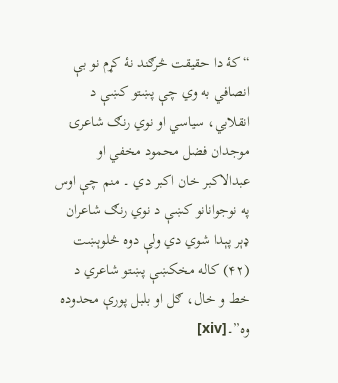“کۀ دا حقيقت څرګند نۀ کړم نو بې انصافي به وي چې پښتو کښې د انقلابي، سياسي او نوي رنګ شاعرۍ موجدان فضل محمود مخفي او عبدالاکبر خان اکبر دي ۔ منم چې اوس په نوجوانانو کښې د نوي رنګ شاعران ډېر پېدا شوي دي ولې دوه څلوېښت (۴۲) کاله مخکښې پښتو شاعري د خط و خال، ګل او بلبل پورې محدوده وه”۔[xiv]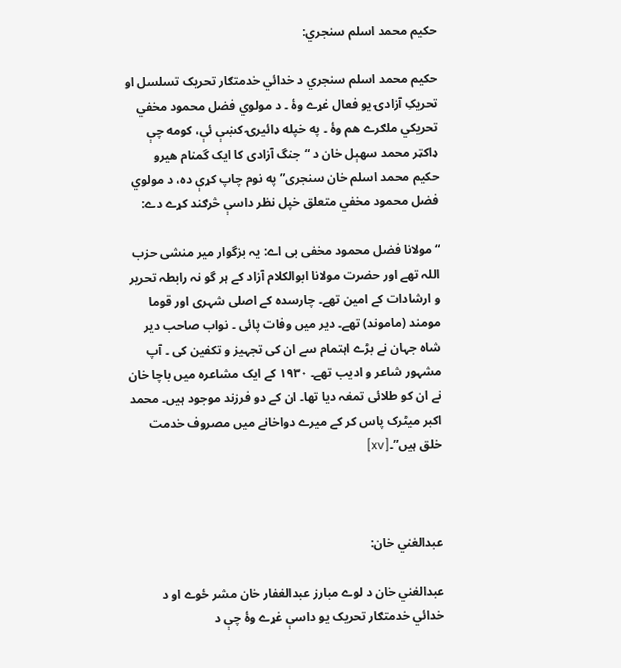حکيم محمد اسلم سنجري:

حکيم محمد اسلم سنجري د خدائي خدمتګار تحريک تسلسل او تحريکِ آزادۍ يو فعال غړے وۀ ۔ د مولوي فضل محمود مخفي تحريکي ملګرے هم وۀ ۔ په خپله ډائيرۍ کښې ئې، کومه چې ډاکټر محمد سهېل خان د “جنگ آزادی کا ايک گمنام هيرو حکيم محمد اسلم خان سنجری” په نوم چاپ کړې ده، د مولوي فضل محمود مخفي متعلق خپل نظر داسې څرګند کړے دے:

“مولانا فضل محمود مخفی بی اے: یہ بزگوار میر منشی حزب اللہ تھے اور حضرت مولانا ابوالکلام آزاد کے ہر گو نہ رابطہ تحریر و ارشادات کے امین تھے۔ چارسدہ کے اصلی شہری اور قوما مومند (ماموند) تھے۔ دیر میں وفات پائی ۔ نواب صاحب دیر شاہ جہان نے بڑے اہتمام سے ان کی تجہیز و تکفین کی ۔ آپ مشہور شاعر و ادیب تھے۔ ۱۹۳۰ کے ایک مشاعرہ میں باچا خان نے ان کو طلائی تمغہ دیا تھا۔ ان کے دو فرزند موجود ہیں۔ محمد اکبر ميٹرک پاس کر کے میرے دواخانے میں مصروف خدمت خلق ہیں”۔[xv]



عبدالغني خان:

عبدالغني خان د لوے مبارز عبدالغفار خان مشر ځوے او د خدائي خدمتګار تحريک يو داسې غړے وۀ چې د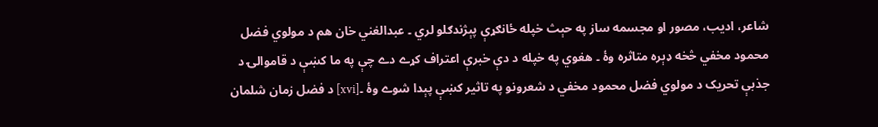شاعر، اديب، مصور او مجسمه ساز په حېث خپله ځانګړې پېژندګلو لري ۔ عبدالغني خان هم د مولوي فضل محمود مخفي څخه ډېره متاثره وۀ ۔ هغوي په خپله د دې خبرې اعتراف کړے دے چې په ما کښې د قاموالۍ د جذبې تحريک د مولوي فضل محمود مخفي د شعرونو په تاثير کښې پېدا شوے وۀ ۔[xvi] د فضل زمان شلمان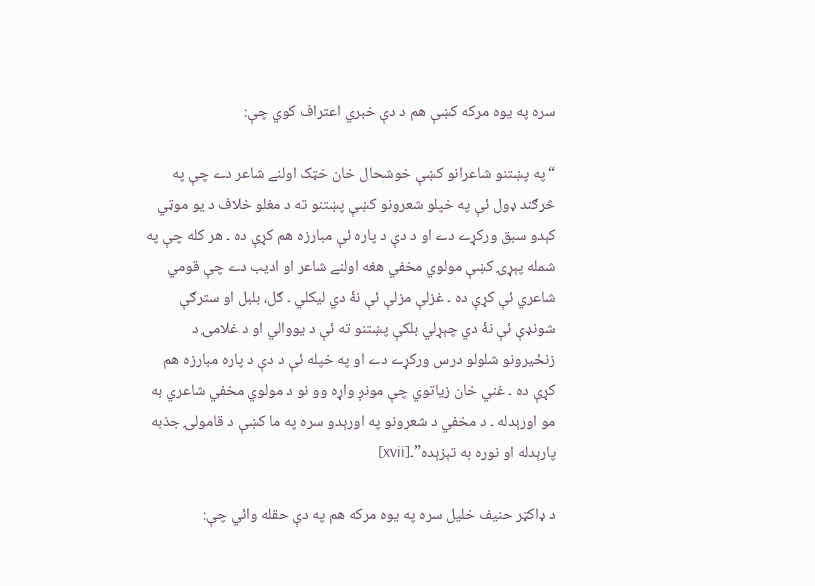سره په يوه مرکه کښې هم د دې خبري اعتراف کوي چې:

“په پښتنو شاعرانو کښې خوشحال خان خټک اولنے شاعر دے چې په څرګند ډول ئې په خپلو شعرونو کښې پښتنو ته د مغلو خلاف د يو موټي کېدو سبق ورکړے دے او د دې د پاره ئې مبارزه هم کړې ده ۔ هر کله چې په شمله پېړۍ کښې مولوي مخفي هغه اولنے شاعر او اديب دے چې قومي شاعري ئې کړې ده ۔ غزلې مزلې ئې نۀ دي ليکلي ۔ ګل، بلبل او سترګې شونډې ئې نۀ دي چېړلي بلکې پښتنو ته ئې د يووالي او د غلامۍ د زنځيرونو شلولو درس ورکړے دے او په خپله ئې د دې د پاره مبارزه هم کړې ده ۔ غني خان زياتوي چې مونږ واړه وو نو د مولوي مخفي شاعري به مو اورېدله ۔ د مخفي د شعرونو په اورېدو سره په ما کښې د قامولۍ جذبه پارېدله او نوره به تېزېده”۔[xvii]

د ډاکټر حنيف خليل سره په يوه مرکه هم په دې حقله وائي چې: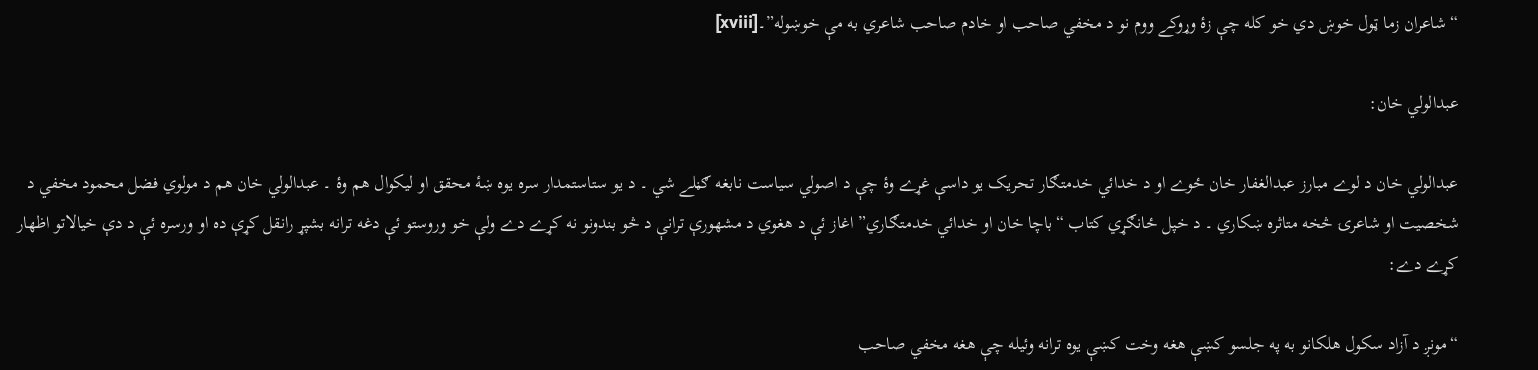“شاعران زما ټول خوښ دي خو کله چې زۀ وړوکے ووم نو د مخفي صاحب او خادم صاحب شاعري به مې خوښوله”۔[xviii]

عبدالولي خان:

عبدالولي خان د لوے مبارز عبدالغفار خان ځوے او د خدائي خدمتګار تحريک يو داسې غړے وۀ چې د اصولي سياست نابغه ګڼلے شي ۔ د يو ستاستمدار سره يوه ښۀ محقق او ليکوال هم وۀ ۔ عبدالولي خان هم د مولوي فضل محمود مخفي د شخصيت او شاعرۍ څخه متاثره ښکاري ۔ د خپل ځانګړي کتاب “باچا خان او خدائي خدمتګاري” اغاز ئې د هغوي د مشهورې ترانې د څو بندونو نه کړے دے ولې خو وروستو ئې دغه ترانه بشپړ رانقل کړې ده او ورسره ئې د دې خيالاتو اظهار کړے دے:

“مونږ د آزاد سکول هلکانو به په جلسو کښې هغه وخت کښې يوه ترانه وئيله چې هغه مخفي صاحب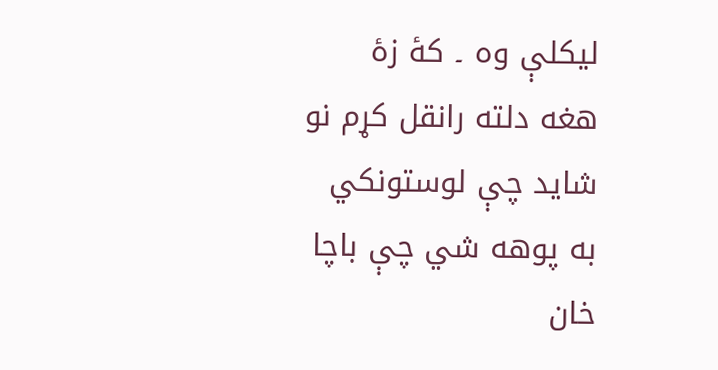ليکلې وه ۔ کۀ زۀ هغه دلته رانقل کړم نو شايد چې لوستونکي به پوهه شي چې باچا خان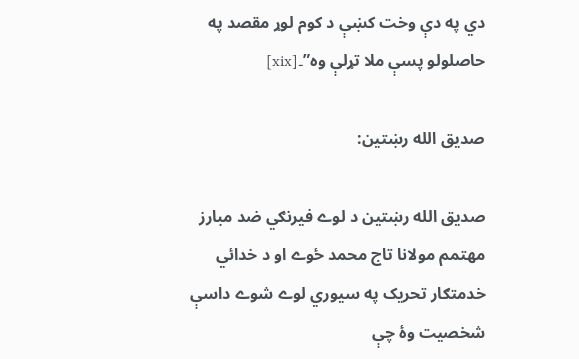دي په دې وخت کښې د کوم لوړ مقصد په حاصلولو پسې ملا تړلې وه”۔[xix]

صديق الله رښتين:

صديق الله رښتين د لوے فيرنګي ضد مبارز مهتمم مولانا تاج محمد ځوے او د خدائي خدمتګار تحريک په سيوري لوے شوے داسې شخصيت وۀ چې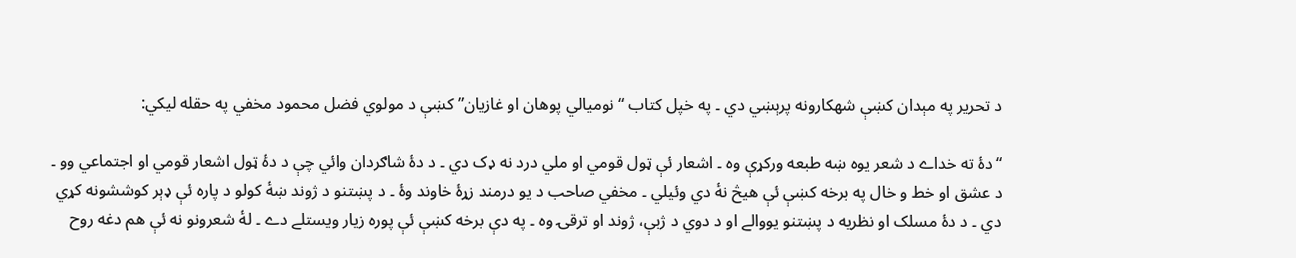د تحرير په مېدان کښې شهکارونه پرېښي دي ۔ په خپل کتاب “نوميالي پوهان او غازيان” کښې د مولوي فضل محمود مخفي په حقله ليکي:

“دۀ ته خداے د شعر يوه ښه طبعه ورکړې وه ۔ اشعار ئې ټول قومي او ملي درد نه ډک دي ۔ د دۀ شاګردان وائي چې د دۀ ټول اشعار قومي او اجتماعي وو ۔ د عشق او خط و خال په برخه کښې ئې هيڅ نۀ دي وئيلي ۔ مخفي صاحب د يو درمند زړۀ خاوند وۀ ۔ د پښتنو د ژوند ښۀ کولو د پاره ئې ډېر کوششونه کړي دي ۔ د دۀ مسلک او نظريه د پښتنو يووالے او د دوي د ژبې، ژوند او ترقۍ وه ۔ په دې برخه کښې ئې پوره زيار ويستلے دے ۔ لۀ شعرونو نه ئې هم دغه روح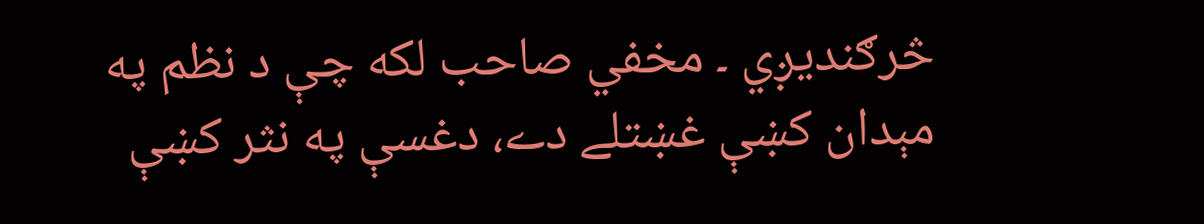څرګنديږي ۔ مخفي صاحب لکه چې د نظم په مېدان کښې غښتلے دے، دغسې په نثر کښې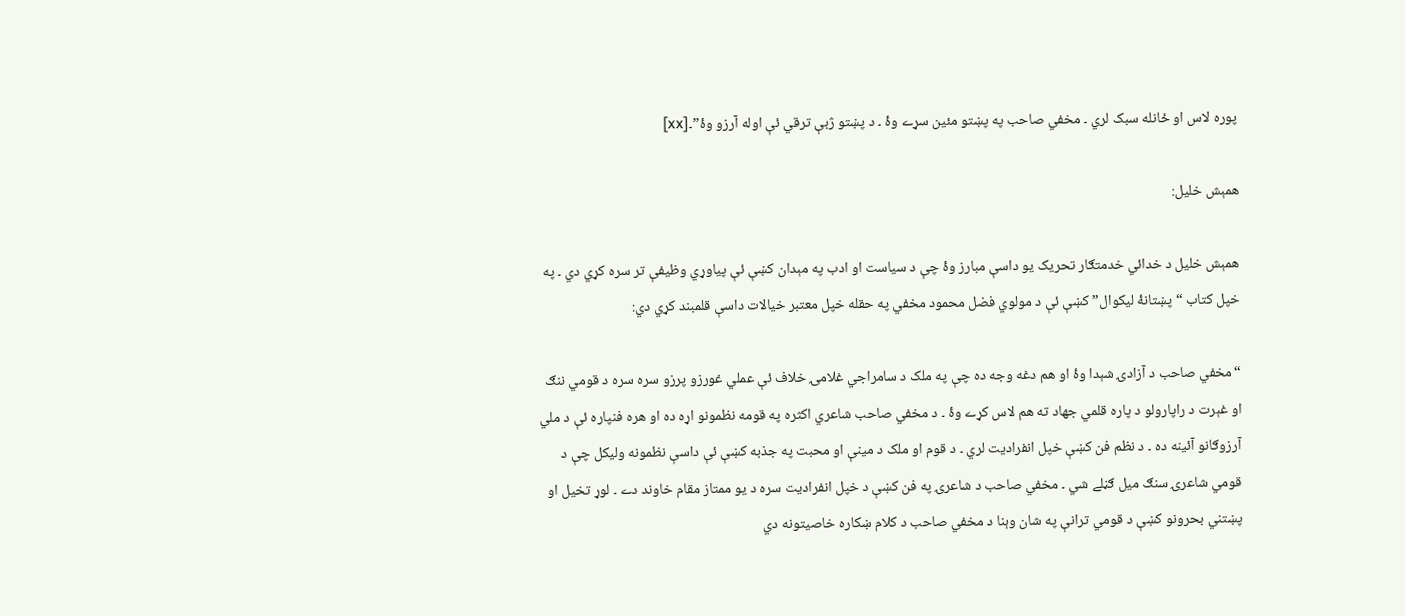پوره لاس او ځانله سبک لري ۔ مخفي صاحب په پښتو مئين سړے وۀ ۔ د پښتو ژبې ترقي ئې اوله آرزو وۀ”۔[xx]

همېش خليل:

همېش خليل د خدائي خدمتګار تحريک يو داسې مبارز وۀ چې د سياست او ادب په مېدان کښې ئې پياوړي وظيفې تر سره کړي دي ۔ په خپل کتاب “پښتانۀ ليکوال” کښې ئې د مولوي فضل محمود مخفي په حقله خپل معتبر خيالات داسې قلمبند کړي دي:

“مخفي صاحب د آزادۍ شېدا وۀ او هم دغه وجه ده چې په ملک د سامراجي غلامۍ خلاف ئې عملي غورزو پرزو سره سره د قومي ننګ او غېرت د راپارولو د پاره قلمي جهاد ته هم لاس کړے وۀ ۔ د مخفي صاحب شاعري اکثره په قومه نظمونو اړه ده او هره فنپاره ئې د ملي آرزوګانو آئينه ده ۔ د نظم فن کښې خپل انفراديت لري ۔ د قوم او ملک د مينې او محبت په جذبه کښې ئې داسې نظمونه وليکل چې د قومي شاعرۍ سنګ ميل ګڼلے شي ۔ مخفي صاحب د شاعرۍ په فن کښې د خپل انفراديت سره د يو ممتاز مقام خاوند دے ۔ لوړ تخيل او پښتني بحرونو کښې د قومي ترانې په شان وېنا د مخفي صاحب د کلام ښکاره خاصيتونه دي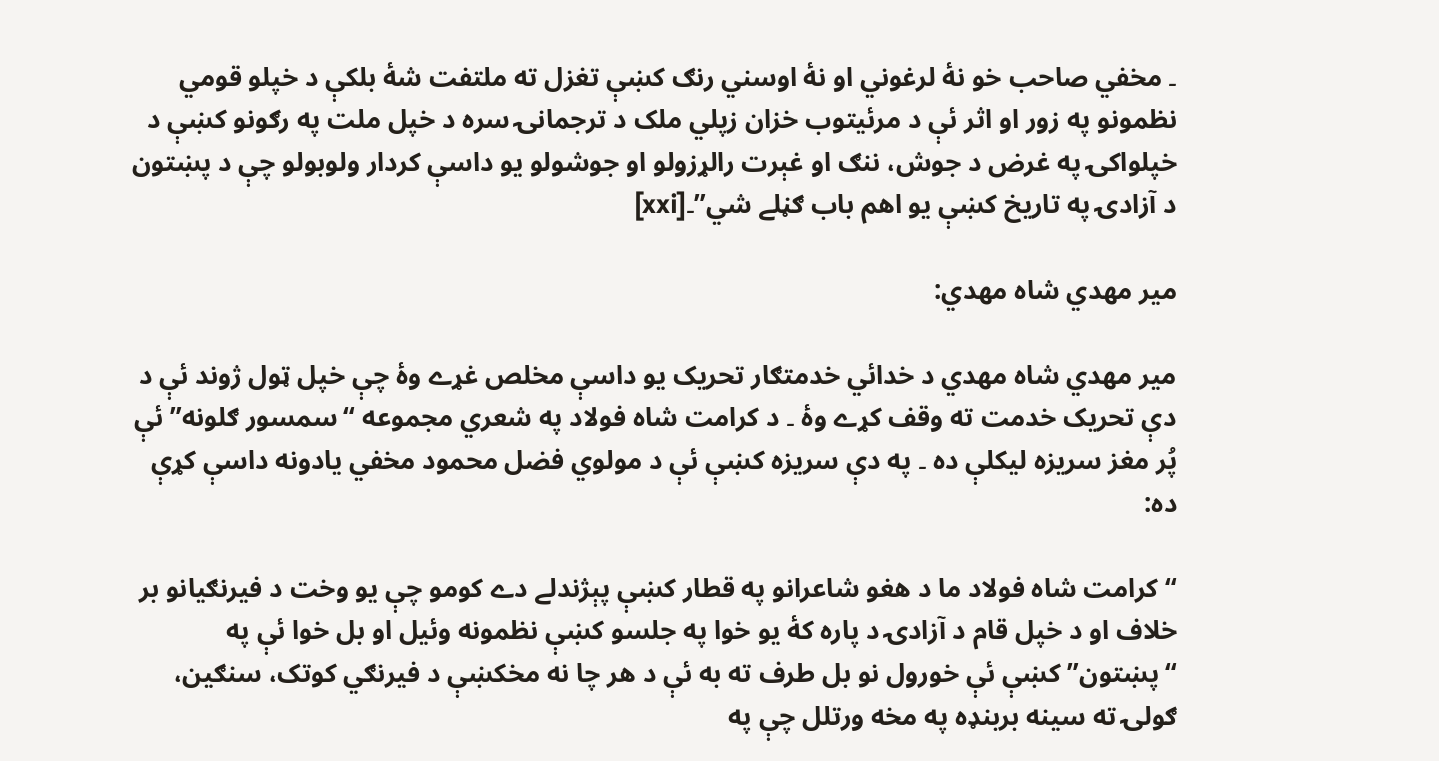۔ مخفي صاحب خو نۀ لرغوني او نۀ اوسني رنګ کښې تغزل ته ملتفت شۀ بلکې د خپلو قومي نظمونو په زور او اثر ئې د مرئيتوب خزان زپلي ملک د ترجمانۍ سره د خپل ملت په رګونو کښې د خپلواکۍ په غرض د جوش، ننګ او غېرت رالړزولو او جوشولو يو داسې کردار ولوبولو چې د پښتون د آزادۍ په تاريخ کښې يو اهم باب ګڼلے شي”۔[xxi]

مير مهدي شاه مهدي:

مير مهدي شاه مهدي د خدائي خدمتګار تحريک يو داسې مخلص غړے وۀ چې خپل ټول ژوند ئې د دې تحريک خدمت ته وقف کړے وۀ ۔ د کرامت شاه فولاد په شعري مجموعه “سمسور ګلونه” ئې پُر مغز سريزه ليکلې ده ۔ په دې سريزه کښې ئې د مولوي فضل محمود مخفي يادونه داسې کړې ده:

“کرامت شاه فولاد ما د هغو شاعرانو په قطار کښې پېژندلے دے کومو چې يو وخت د فيرنګيانو بر خلاف او د خپل قام د آزادۍ د پاره کۀ يو خوا په جلسو کښې نظمونه وئيل او بل خوا ئې په “پښتون” کښې ئې خورول نو بل طرف ته به ئې د هر چا نه مخکښې د فيرنګي کوتک، سنګين، ګولۍ ته سينه بربنډه په مخه ورتلل چې په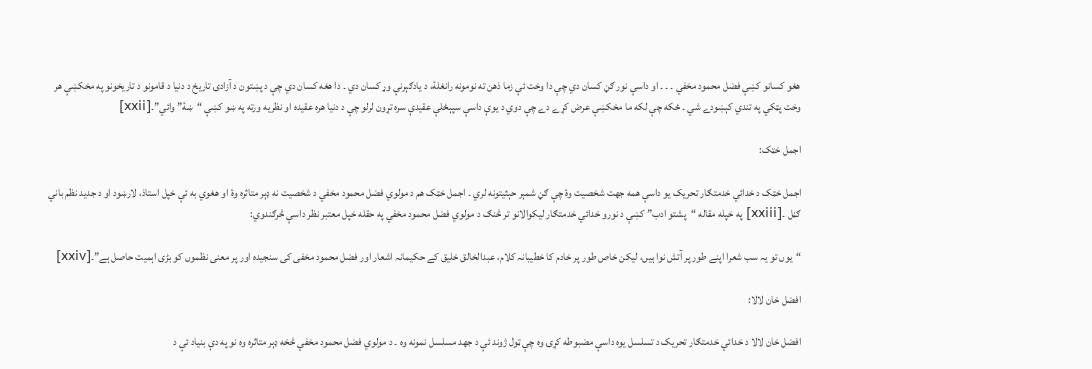هغو کسانو کښې فضل محمود مخفي ۔ ۔ ۔ او داسې نور ګڼ کسان دي چې دا وخت ئې زما ذهن ته نومونه رانغلۀ، د يادګېرنې وړ کسان دي ۔ دا هغه کسان دي چې د پښتون د آزادۍ تاريخ د دنيا د قامونو د تاريخونو په مخکښې هر وخت پټکي په تندي کېښودے شي ۔ ځکه چې لکه ما مخکښې عرض کړے دے چې دوي د يوې داسې سپېځلې عقيدې سره تړون لرلو چې د دنيا هره عقيده او نظريه ورته په ښو کښې “ښۀ” وائي”۔[xxii]

اجمل خټک:

اجمل خټک د خدائي خدمتګار تحريک يو داسې همه جهت شخصيت وۀ چې ګڼ شمېر حېثيتونه لري ۔ اجمل خټک هم د مولوي فضل محمود مخفي د شخصيت نه ډېر متاثره وۀ او هغوي به ئې خپل استاذ، لارښود او د جديد نظم باني ګڼل ۔[xxiii] په خپله مقاله “پشتو ادب” کښې د نورو خدائي خدمتګار ليکوالانو تر څنګ د مولوي فضل محمود مخفي په حقله خپل معتبر نظر داسې څرګندوي:

“یوں تو یہ سب شعرا اپنے طور پر آتش نوا ہیں، لیکن خاص طور پر خادم کا خطیبانہ کلام، عبدالخالق خلیق کے حکیمانہ اشعار اور فضل محمود مخفی کی سنجیدہ اور پر معنی نظموں کو بڑی اہمیت حاصل ہے”۔[xxiv]

افضل خان لالا:

افضل خان لالا د خدائي خدمتګار تحريک د تسلسل يوه داسې مضبوطه کړۍ وه چې ټول ژوند ئې د جهد مسلسل نمونه وه ۔ د مولوي فضل محمود مخفي څخه ډېر متاثره وه نو په دې بنياد ئې د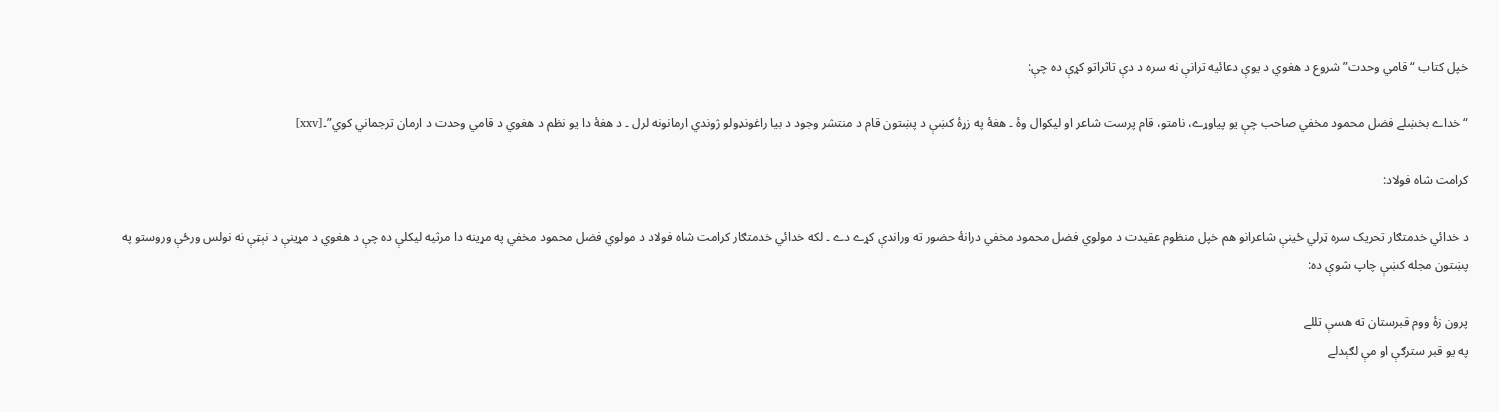خپل کتاب “قامي وحدت” شروع د هغوي د يوې دعائيه ترانې نه سره د دې تاثراتو کړې ده چې:

“خداے بخښلے فضل محمود مخفي صاحب چې يو پياوړے، نامتو، قام پرست شاعر او ليکوال وۀ ۔ هغۀ په زړۀ کښې د پښتون قام د منتشر وجود د بيا راغونډولو ژوندي ارمانونه لرل ۔ د هغۀ دا يو نظم د هغوي د قامي وحدت د ارمان ترجماني کوي”۔[xxv]

کرامت شاه فولاد:

د خدائي خدمتګار تحريک سره ټرلي ځينې شاعرانو هم خپل منظوم عقيدت د مولوي فضل محمود مخفي درانۀ حضور ته وراندې کړے دے ۔ لکه خدائي خدمتګار کرامت شاه فولاد د مولوي فضل محمود مخفي په مړينه دا مرثيه ليکلې ده چې د هغوي د مړينې د نېټې نه نولس ورځې وروستو په پښتون مجله کښې چاپ شوې ده:

پرون زۀ ووم قبرستان ته هسې تللے
په يو قبر سترګې او مې لګېدلے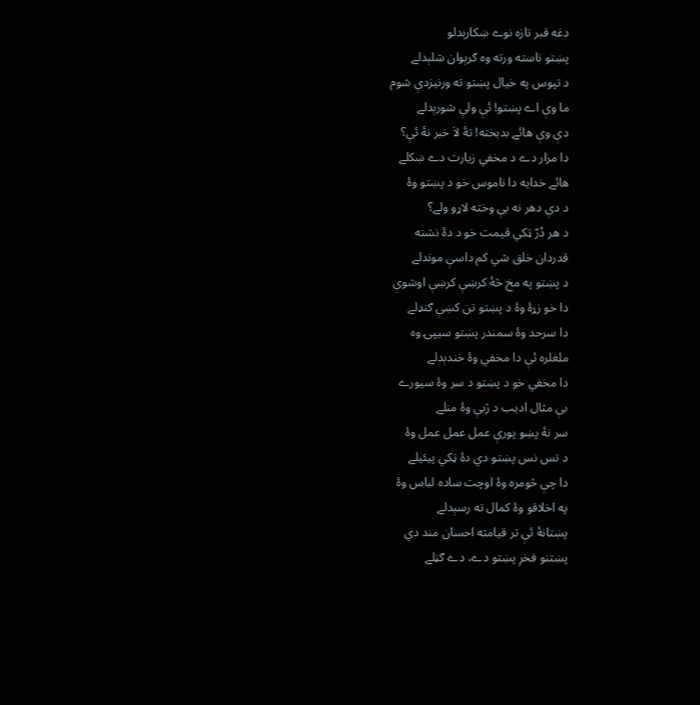دغه قبر تازه نوے ښکارېدلو
پښتو ناسته ورته وه ګرېوان شلېدلے
د تپوس په خيال پښتو ته ورنيزدې شوم
ما وې اے پښتو! ئې ولې شورېدلے
دې وې هائے بدبخته! تۀ لاَ خبر نۀ ئې؟
دا مزار دے د مخفي زيارت دے ښکلے
هائے خدايه دا ناموس خو د پښتو وۀ
د دې دهر نه بې وخته لاړو ولے؟
د هر دُرّ ټکي قيمت خو د دۀ نشته
قدردان خلق شي کم داسې موندلے
د پښتو په مخ څۀ کرښې کرښې اوشوې
دا خو زړۀ وۀ د پښتو تن کښې ګنډلے
دا سرحد وۀ سمندر پښتو سيپۍ وه
ملغلره ئې دا مخفي وۀ خندېدلے
دا مخفي خو د پښتو د سر وۀ سيورے
بې مثال اديب د ژبې وۀ منلے
سر نۀ پښو پورې عمل عمل عمل وۀ
د تس نس پښتو دي دۀ ټکي پيئيلے
دا چې څومره وۀ اوچت ساده لباس وۀ
په اخلاقو وۀ کمال ته رسېدلے
پښتانۀ ئې تر قيامته احسان مند دي
پښتنو فخرِ پښتو دے، دے ګڼلے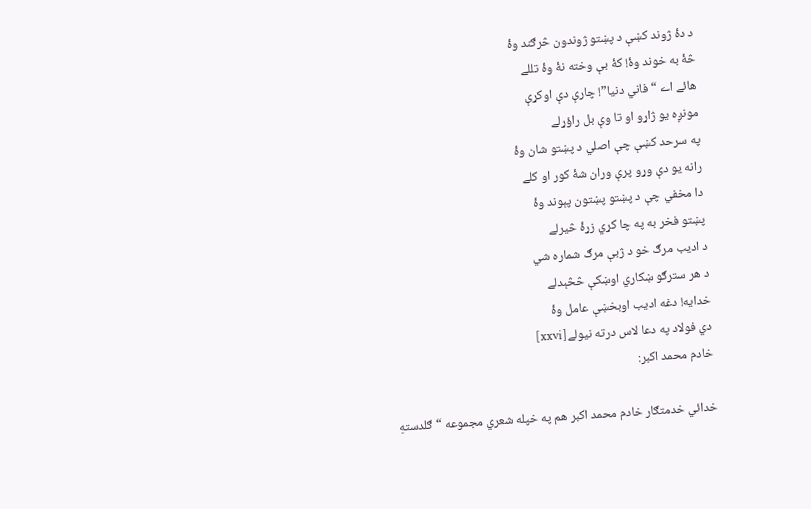د دۀ ژوند کښې د پښتو ژوندون څرګند وۀ
څۀ به خوند وۀ! کۀ بې وخته نۀ وۀ تللے
هائے اے “فاني دنيا”! چارې دې اوکړې
مونږه يو ژاړو او تا وې بل راؤړلے
په سرحد کښې چې اصلي د پښتو شان وۀ
رانه يو دې وړو پرې وران شۀ کور او کلے
دا مخفي چې د پښتو پښتون پېوند وۀ
پښتو فخر به په چا کړي زړۀ څيرلے
د اديب مرګ خو د ژبې مرګ شماره شي
د هر سترګو ښکاري اوښکې څڅېدلے
خدايه! دغه اديب اوبخښې عامل وۀ
دي فولاد په دعا لاس درته نيولے[xxvi]
خادم محمد اکبر:

خدائي خدمتګار خادم محمد اکبر هم په خپله شعري مجموعه “ګلدستهِ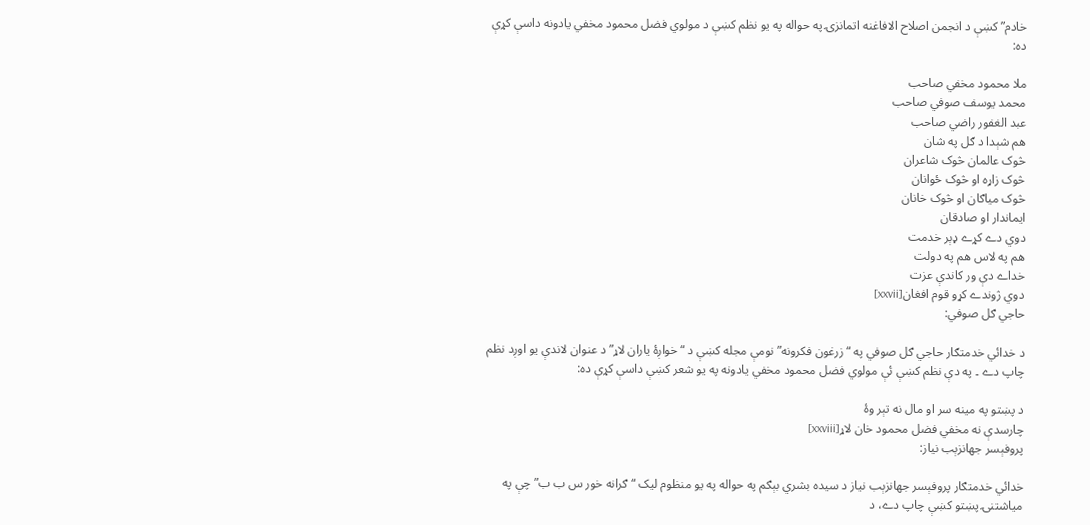خادم” کښې د انجمن اصلاح الافاغنه اتمانزۍ په حواله په يو نظم کښې د مولوي فضل محمود مخفي يادونه داسې کړې ده:

ملا محمود مخفي صاحب
محمد يوسف صوفي صاحب
عبد الغفور راضي صاحب
هم شېدا د ګل په شان
څوک عالمان څوک شاعران
څوک زاړه او څوک ځوانان
څوک مياګان او څوک خانان
ايماندار او صادقان
دوي دے کړے ډېر خدمت
هم په لاس هم په دولت
خداے دې ور کاندې عزت
دوي ژوندے کړو قوم افغان[xxvii]
حاجي ګل صوفي:

د خدائي خدمتګار حاجي ګل صوفي په “زرغون فکرونه” نومې مجله کښې د “خواږۀ ياران لاړ” د عنوان لاندې يو اوږد نظم چاپ دے ۔ په دې نظم کښې ئې مولوي فضل محمود مخفي يادونه په يو شعر کښې داسې کړې ده:

د پښتو په مينه سر او مال نه تېر وۀ
چارسدې نه مخفي فضل محمود خان لاړ[xxviii]
پروفېسر جهانزېب نياز:

خدائي خدمتګار پروفېسر جهانزېب نياز د سيده بشري بېګم په حواله په يو منظوم ليک “ګرانه خور س ب ب” چې په مياشتنۍ پښتو کښې چاپ دے، د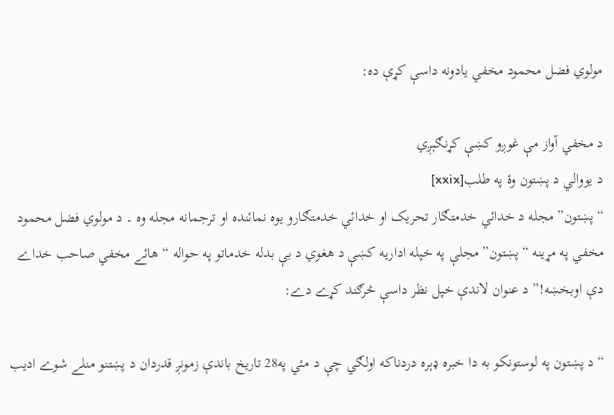مولوي فضل محمود مخفي يادونه داسې کړې ده:

د مخفي آواز مې غوږو کښې کړنګېږي
د يووالي د پښتون وۀ په طلب[xxix]
“پښتون” مجله د خدائي خدمتګار تحريک او خدائي خدمتګارو يوه نمائنده او ترجمانه مجله وه ۔ د مولوي فضل محمود مخفي په مړينه “پښتون” مجلې په خپله اداريه کښې د هغوي د بې بدله خدماتو په حواله “هائے مخفي صاحب خداے دې اوبخښه!” د عنوان لاندې خپل نظر داسې څرګند کړے دے:

“د پښتون په لوستونکو به دا خبره ډېره دردناکه اولګي چې د مئي په28 تاريخ باندې زمونږ قدردان د پښتنو منلے شوے اديب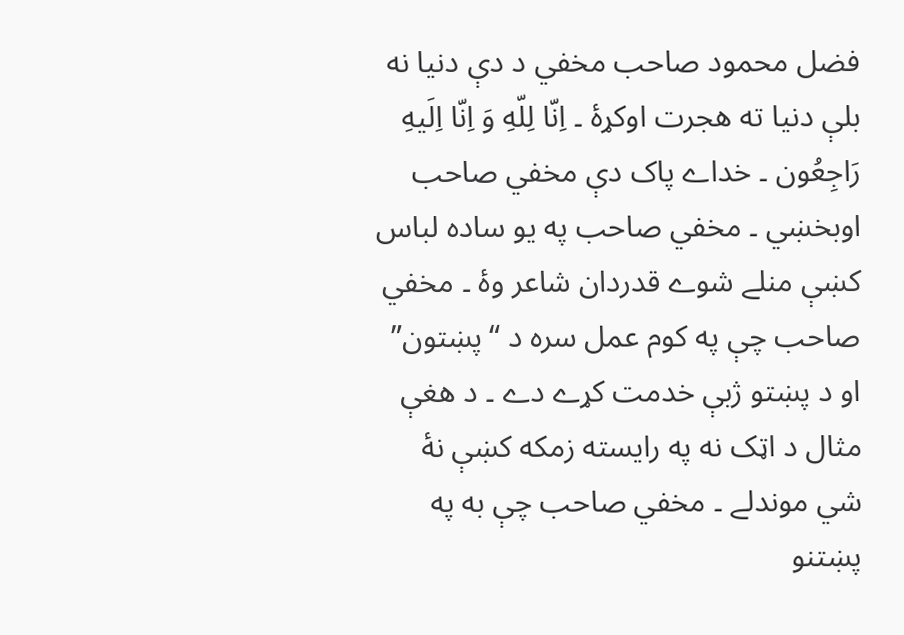فضل محمود صاحب مخفي د دې دنيا نه بلې دنيا ته هجرت اوکړۀ ۔ اِنّا لِلّهِ وَ اِنّا اِلَيهِ رَاجِعُون ۔ خداے پاک دې مخفي صاحب اوبخښي ۔ مخفي صاحب په يو ساده لباس کښې منلے شوے قدردان شاعر وۀ ۔ مخفي صاحب چې په کوم عمل سره د “پښتون” او د پښتو ژبې خدمت کړے دے ۔ د هغې مثال د اټک نه په رايسته زمکه کښې نۀ شي موندلے ۔ مخفي صاحب چې به په پښتنو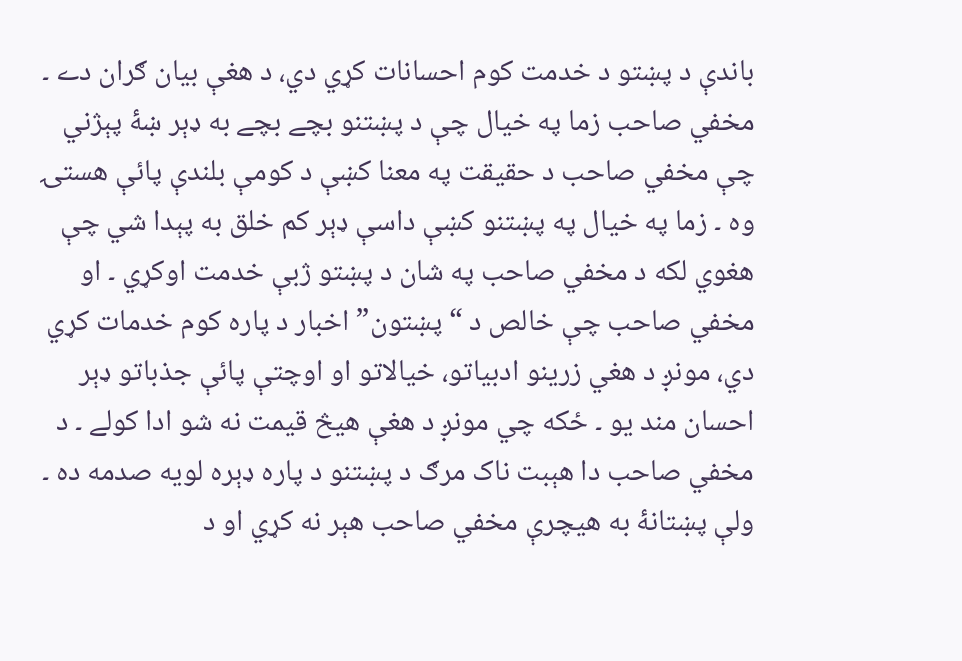باندې د پښتو د خدمت کوم احسانات کړي دي، د هغې بيان ګران دے ۔ مخفي صاحب زما په خيال چې د پښتنو بچے بچے به ډېر ښۀ پېژني چې مخفي صاحب د حقيقت په معنا کښې د کومې بلندې پائې هستۍ وه ۔ زما په خيال په پښتنو کښې داسې ډېر کم خلق به پېدا شي چې هغوي لکه د مخفي صاحب په شان د پښتو ژبې خدمت اوکړي ۔ او مخفي صاحب چې خالص د “پښتون” اخبار د پاره کوم خدمات کړي دي، مونږ د هغي زرينو ادبياتو، خيالاتو او اوچتې پائې جذباتو ډېر احسان مند يو ۔ ځکه چي مونږ د هغې هيڅ قيمت نه شو ادا کولے ۔ د مخفي صاحب دا هېبت ناک مرګ د پښتنو د پاره ډېره لويه صدمه ده ۔ ولې پښتانۀ به هيچرې مخفي صاحب هېر نه کړي او د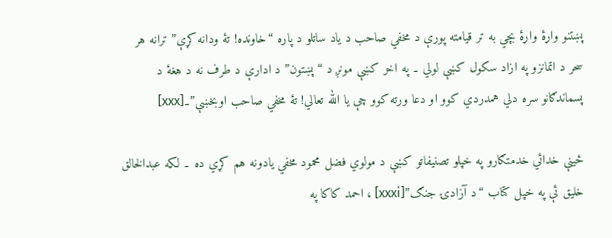پښتنو واړۀ واړۀ بچي به تر قيامته پورې د مخفي صاحب د ياد ساتلو د پاره “خاونده! تۀ ودانه کړې” ترانه هر سحر د اتمانزو په ازاد سکول کښې لولي ۔ په اخر کښې مونږ د “پښتون” د ادارې د طرف نه د هغۀ د پسماندګانو سره دلي همدردي کوو او دعا ورته کوو چې يا الله تعالي! تۀ مخفي صاحب اوبخښې”۔[xxx]

ځينې خدائي خدمتګارو په خپلو تصنيفاتو کښې د مولوي فضل محمود مخفي يادونه هم کړي ده ۔ لکه عبدالخالق خليق ئې په خپل کتاب “د آزادۍ جنګ”[xxxi] ، احمد کاکا په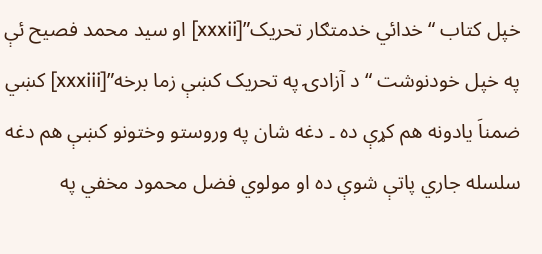خپل کتاب “خدائي خدمتګار تحريک”[xxxii] او سيد محمد فصيح ئې په خپل خودنوشت “د آزادۍ په تحريک کښې زما برخه”[xxxiii] کښي ضمناَ يادونه هم کړې ده ۔ دغه شان په وروستو وختونو کښې هم دغه سلسله جاري پاتې شوې ده او مولوي فضل محمود مخفي په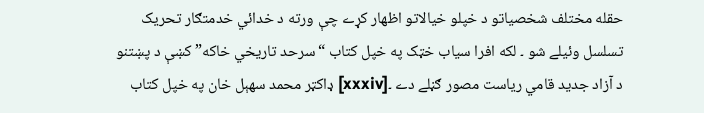حقله مختلف شخصياتو د خپلو خيالاتو اظهار کړے چې ورته د خدائي خدمتګار تحريک تسلسل وئيلے شو ۔ لکه افرا سياب خټک په خپل کتاب “سرحد تاريخي خاکه” کښې د پښتنو د آزاد جديد قامي رياست مصور ګڼلے دے ۔[xxxiv] ډاکټر محمد سهېل خان په خپل کتاب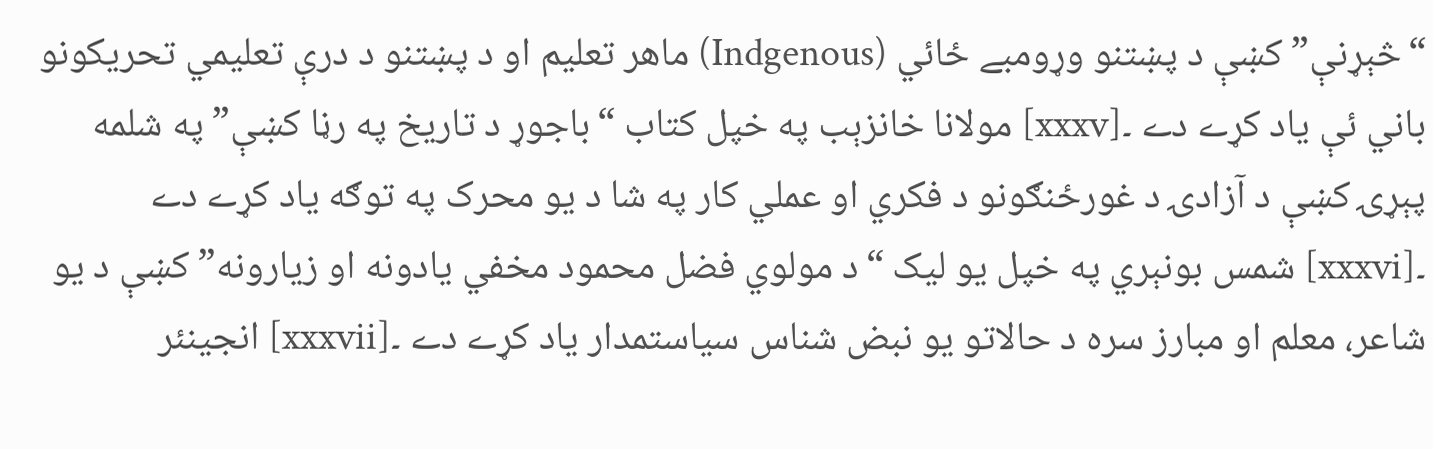“څېړنې” کښې د پښتنو وړومبے ځائي (Indgenous) ماهر تعليم او د پښتنو د درې تعليمي تحريکونو باني ئې ياد کړے دے ۔[xxxv] مولانا خانزېب په خپل کتاب “باجوړ د تاريخ په رڼا کښې” په شلمه پېړۍ کښې د آزادۍ د غورځنګونو د فکري او عملي کار په شا د يو محرک په توګه ياد کړے دے ۔[xxxvi] شمس بونېري په خپل يو ليک “د مولوي فضل محمود مخفي يادونه او زيارونه” کښې د يو شاعر، معلم او مبارز سره د حالاتو يو نبض شناس سياستمدار ياد کړے دے ۔[xxxvii] انجينئر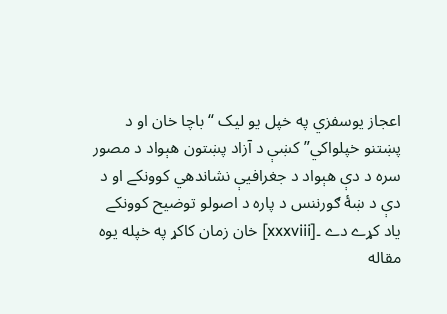اعجاز يوسفزي په خپل يو ليک “باچا خان او د پښتنو خپلواکي” کښې د آزاد پښتون هېواد د مصور سره د دې هېواد د جغرافيې نشاندهي کوونکے او د دې د ښۀ ګورننس د پاره د اصولو توضيح کوونکے ياد کړے دے ۔[xxxviii] خان زمان کاکړ په خپله يوه مقاله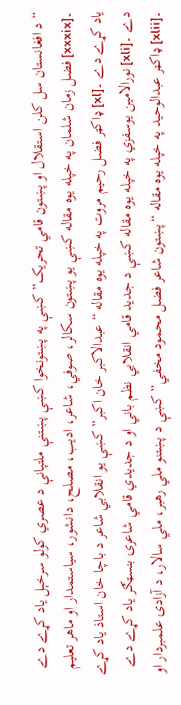“د افغانستان سل کلن استقلال او پښتون قامي تحريک” کښې په پښتونخوا کښې پښتنې ملتپانې د عصري کولو سرخېل ياد کړے دے ۔[xxxix] فضل زمان شلمان په خپله يوه مقاله کښې يو پښتون سکالر، صوفي، شاعر، اديب، مصلح، دانشور، سياستمدار او ماهر تعليم ياد کړے دے ۔[xl] ډاکټر فضل رحيم مروت په خپله يوه مقاله “عبدالاکبر خان اکبر” کښې يو انقلابي شاعر د باچا خان استاذ ياد کړے دے ۔[xli] نورالامين يوسفزي په خپله يوه مقاله کښې د جديد قامي انقلابي نظم باني او د جديدي قامي شاعرۍ بنسټګر ياد کړے دے ۔[xlii] ډاکټر عبدالوحيد په خپله يوه مقاله “پښتون شاعر فضل محمود مخفي” کښې د پښتنو ملي رهبر، ملي سالار، د آزادۍ علمبردار او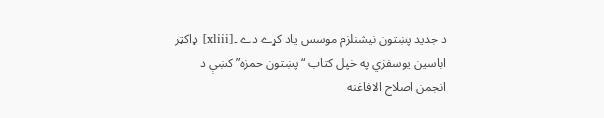د جديد پښتون نيشنلزم موسس ياد کړے دے ۔[xliii] ډاکټر اباسين يوسفزي په خپل کتاب “پښتون حمزه” کښې د انجمن اصلاح الافاغنه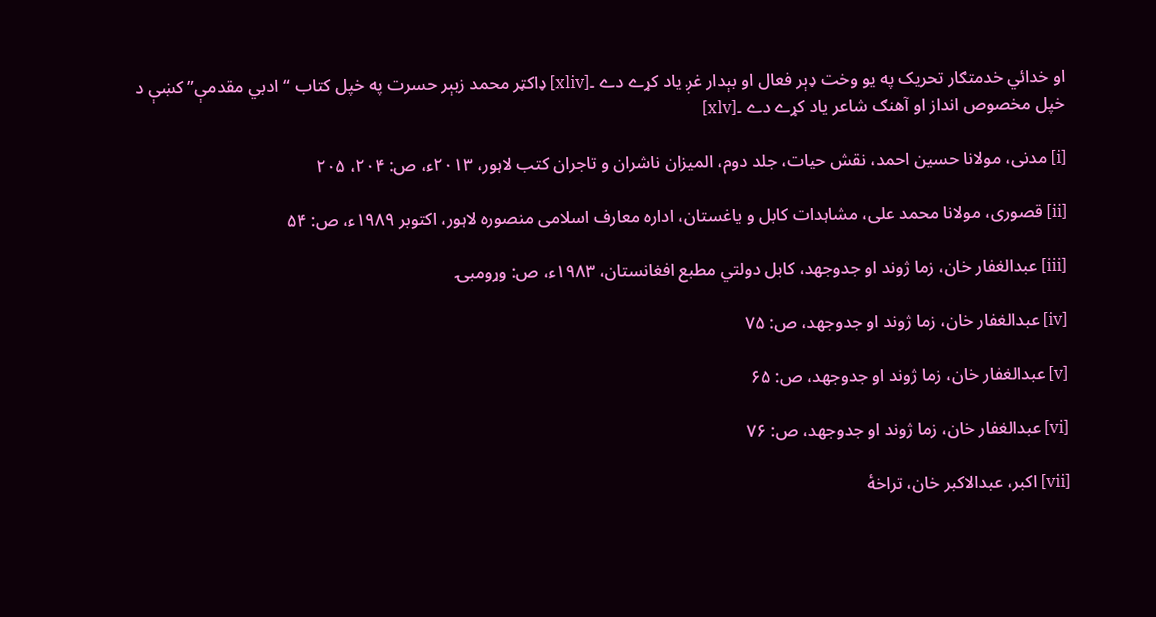او خدائي خدمتګار تحريک په يو وخت ډېر فعال او بېدار غږ ياد کړے دے ۔[xliv] ډاکټر محمد زبېر حسرت په خپل کتاب “ادبي مقدمې” کښې د خپل مخصوص انداز او آهنګ شاعر ياد کړے دے ۔[xlv]

[i] مدنی، مولانا حسین احمد، نقش حیات، جلد دوم، المیزان ناشران و تاجران کتب لاہور، ۲۰۱۳ء، ص: ۲۰۴، ۲۰۵

[ii] قصوری، مولانا محمد علی، مشاہدات کابل و یاغستان، ادارہ معارف اسلامی منصورہ لاہور، اکتوبر ۱۹۸۹ء، ص: ۵۴

[iii] عبدالغفار خان، زما ژوند او جدوجهد، کابل دولتي مطبع افغانستان، ۱۹۸۳ء، ص: وړومبۍ

[iv] عبدالغفار خان، زما ژوند او جدوجهد، ص: ۷۵

[v] عبدالغفار خان، زما ژوند او جدوجهد، ص: ۶۵

[vi] عبدالغفار خان، زما ژوند او جدوجهد، ص: ۷۶

[vii] اکبر، عبدالاکبر خان، تراخۀ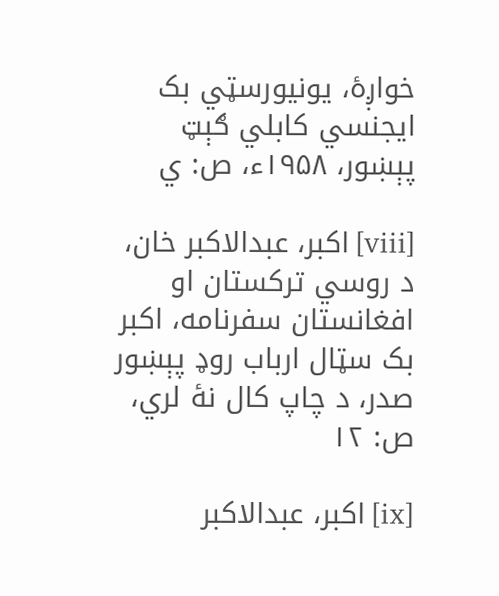خواږۀ، يونيورسټي بک ايجنسي کابلي ګېټ پېښور، ۱۹۵۸ء، ص: ي

[viii] اکبر، عبدالاکبر خان، د روسي ترکستان او افغانستان سفرنامه، اکبر بک سټال ارباب روډ پېښور صدر، د چاپ کال نۀ لري، ص: ۱۲

[ix] اکبر، عبدالاکبر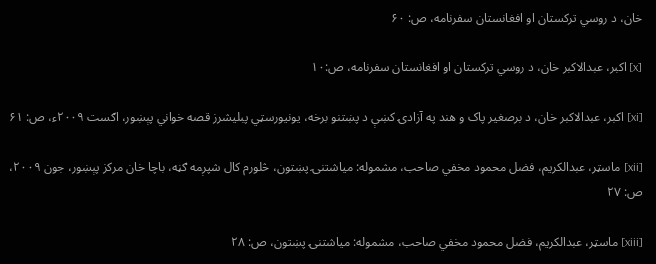خان، د روسي ترکستان او افغانستان سفرنامه، ص: ۶۰

[x] اکبر، عبدالاکبر خان، د روسي ترکستان او افغانستان سفرنامه، ص:۱۰

[xi] اکبر، عبدالاکبر خان، د برصغير پاک و هند په آزادۍ کښې د پښتنو برخه، يونيورسټي پبليشرز قصه خواني پېښور، اګست ۲۰۰۹ء، ص: ۶۱

[xii] ماسټر، عبدالکريم، فضل محمود مخفي صاحب، مشموله: مياشتنۍ پښتون، څلورم کال شپږمه ګڼه، باچا خان مرکز پېښور، جون ۲۰۰۹، ص: ۲۷

[xiii] ماسټر، عبدالکريم، فضل محمود مخفي صاحب، مشموله: مياشتنۍ پښتون، ص: ۲۸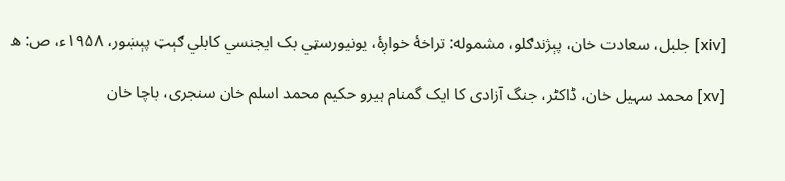[xiv] جلبل، سعادت خان، پېژندګلو، مشموله: تراخۀ خواږۀ، يونيورسټي بک ايجنسي کابلي ګېټ پېښور، ۱۹۵۸ء، ص: ه

[xv] محمد سہیل خان، ڈاکٹر، جنگ آزادی کا ایک گمنام ہیرو حکیم محمد اسلم خان سنجری، باچا خان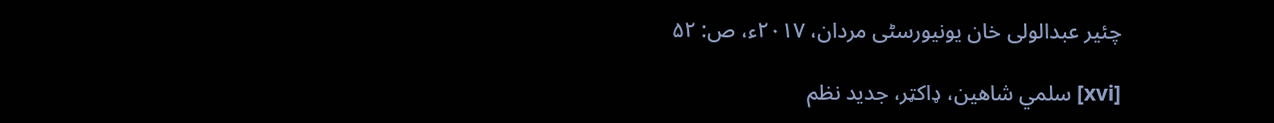چئیر عبدالولی خان یونیورسٹی مردان، ۲۰۱۷ء، ص: ۵۲

[xvi] سلمي شاهين، ډاکټر، جديد نظم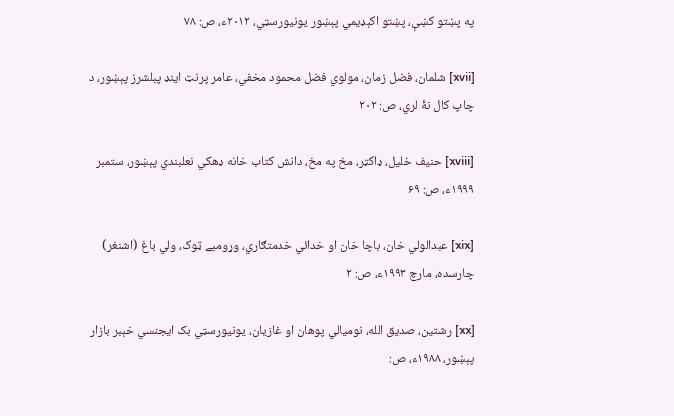په پښتو کښې، پښتو اکېډيمي پېښور يونيورسټي، ۲۰۱۲ء، ص: ۷۸

[xvii] شلمان، فضل زمان، مولوي فضل محمود مخفي، عامر پرنټ اينډ پبلشرز پېښور، د چاپ کال نۀ لري، ص: ۲۰۲

[xviii] حنيف خليل، ډاکټر، مخ په مخ، دانش کتاب خانه ډهکي نعلبندي پېښور، ستمبر ۱۹۹۹ء، ص: ۶۹

[xix] عبدالولي خان، باچا خان او خدائي خدمتګاري، وړومبے ټوک، ولي باغ (اشنغر) چارسده، مارچ ۱۹۹۳ء، ص: ۲

[xx] رشتين، صديق الله، نوميالي پوهان او غازيان، يونيورسټي بک ايجنسي خېبر بازار پېښور، ۱۹۸۸ء، ص: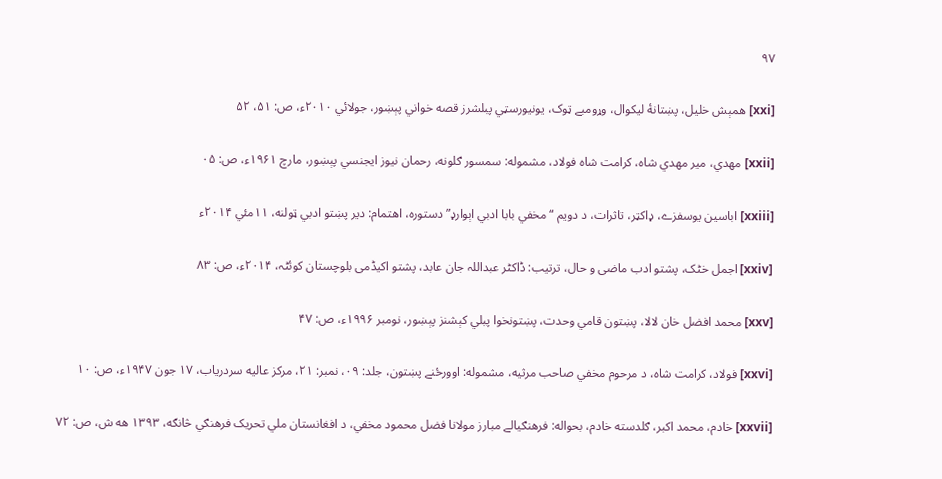۹۷

[xxi] همېش خليل، پښتانۀ ليکوال، وړومبے ټوک، يونيورسټي پبلشرز قصه خواني پېښور، جولائي ۲۰۱۰ء، ص: ۵۱، ۵۲

[xxii] مهدي، مير مهدي شاه، کرامت شاه فولاد، مشموله: سمسور ګلونه، رحمان نيوز ايجنسي پېښور، مارچ ۱۹۶۱ء، ص: ۰۵

[xxiii] اباسين يوسفزے، ډاکټر، تاثرات، د دويم “مخفي بابا ادبي اېوارډ” دستوره، اهتمام: دير پښتو ادبي ټولنه، ۱۱مئي ۲۰۱۴ء

[xxiv] اجمل خٹک، پشتو ادب ماضی و حال، ترتیب: ڈاکٹر عبداللہ جان عابد، پشتو اکیڈمی بلوچستان کوئٹہ، ۲۰۱۴ء، ص: ۸۳

[xxv] محمد افضل خان لالا، پښتون قامي وحدت، پښتونخوا پبلي کېشنز پېښور، نومبر ۱۹۹۶ء، ص: ۴۷

[xxvi] فولاد، کرامت شاه، د مرحوم مخفي صاحب مرثيه، مشموله: اوورځنے پښتون، جلد: ۰۹، نمبر: ۲۱، مرکز عاليه سردرياب، ۱۷ جون ۱۹۴۷ء، ص: ۱۰

[xxvii] خادم، محمد اکبر، ګلدسته خادم، بحواله: فرهنګيالے مبارز مولانا فضل محمود مخفي، د افغانستان ملي تحريک فرهنګي څانګه، ۱۳۹۳ هه ش، ص: ۷۲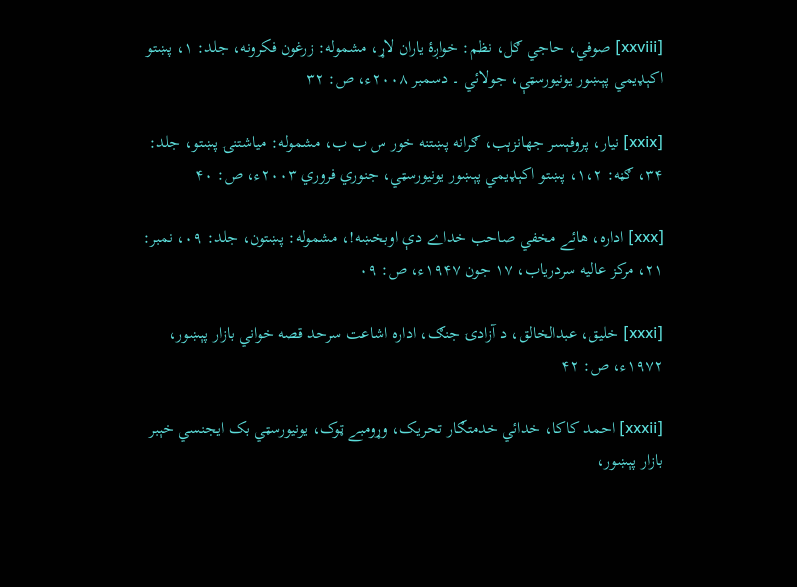[xxviii] صوفي، حاجي ګل، نظم: خواږۀ ياران لاړ، مشموله: زرغون فکرونه، جلد: ۱، پښتو اکېډيمي پېښور يونيورسټې، جولائي ۔ دسمبر ۲۰۰۸ء، ص: ۳۲

[xxix] نيار، پروفېسر جهانزېب، ګرانه پښتنه خور س ب ب، مشموله: مياشتنۍ پښتو، جلد: ۳۴، ګڼه: ۱،۲، پښتو اکېډيمي پېښور يونيورسټي، جنوري فروري ۲۰۰۳ء، ص: ۴۰

[xxx] اداره، هائے مخفي صاحب خداے دې اوبخښه!، مشموله: پښتون، جلد: ۰۹، نمبر: ۲۱، مرکز عاليه سردرياب، ۱۷ جون ۱۹۴۷ء، ص: ۰۹

[xxxi] خليق، عبدالخالق، د آزادۍ جنګ، اداره اشاعت سرحد قصه خواني بازار پېښور، ۱۹۷۲ء، ص: ۴۲

[xxxii] احمد کاکا، خدائي خدمتګار تحريک، وړومبے ټوک، يونيورسټي بک ايجنسي خېبر بازار پېښور،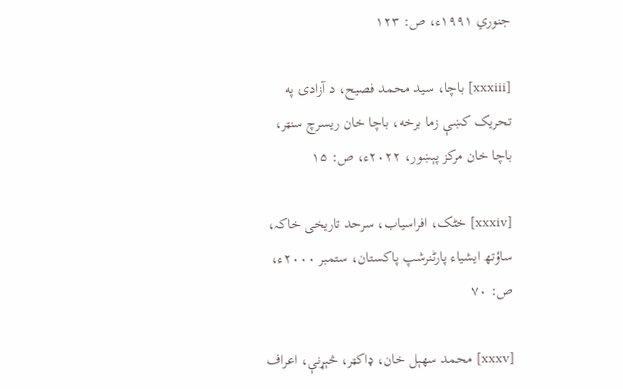جنوري ۱۹۹۱ء، ص: ۱۲۳

[xxxiii] باچا، سيد محمد فصيح، د آزادۍ په تحريک کښې زما برخه، باچا خان ريسرچ سنټر، باچا خان مرکز پېښور، ۲۰۲۲ء، ص: ۱۵

[xxxiv] خٹک، افراسياب، سرحد تاريخی خاکہ، ساؤتھ ایشیاء پارٹنرشپ پاکستان، ستمبر ۲۰۰۰ء، ص: ۷۰

[xxxv] محمد سهېل خان، ډاکټر، څېړنې، اعراف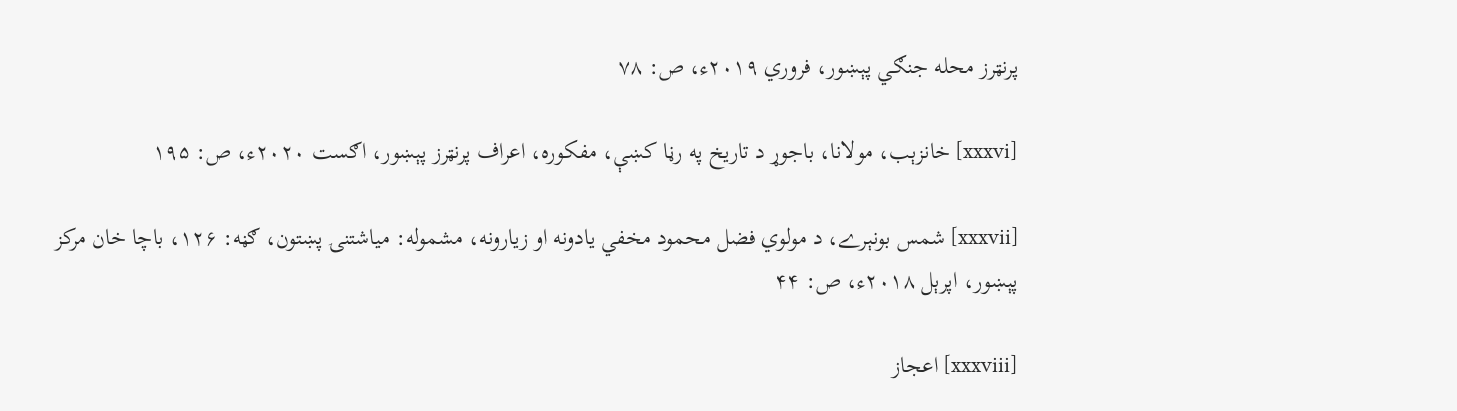پرنټرز محله جنګي پېښور، فروري ۲۰۱۹ء، ص: ۷۸

[xxxvi] خانزېب، مولانا، باجوړ د تاريخ په رڼا کښې، مفکوره، اعراف پرنټرز پېښور، اګست ۲۰۲۰ء، ص: ۱۹۵

[xxxvii] شمس بونېرے، د مولوي فضل محمود مخفي يادونه او زيارونه، مشموله: مياشتنۍ پښتون، ګڼه: ۱۲۶، باچا خان مرکز پېښور، اپرېل ۲۰۱۸ء، ص: ۴۴

[xxxviii] اعجاز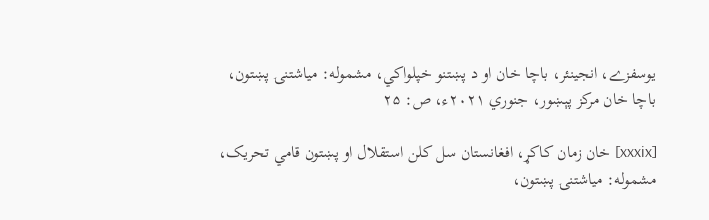يوسفزے، انجينئر، باچا خان او د پښتنو خپلواکي، مشموله: مياشتنۍ پښتون، باچا خان مرکز پېښور، جنوري ۲۰۲۱ء، ص: ۲۵

[xxxix] خان زمان کاکړ، افغانستان سل کلن استقلال او پښتون قامي تحريک، مشموله: مياشتنۍ پښتون،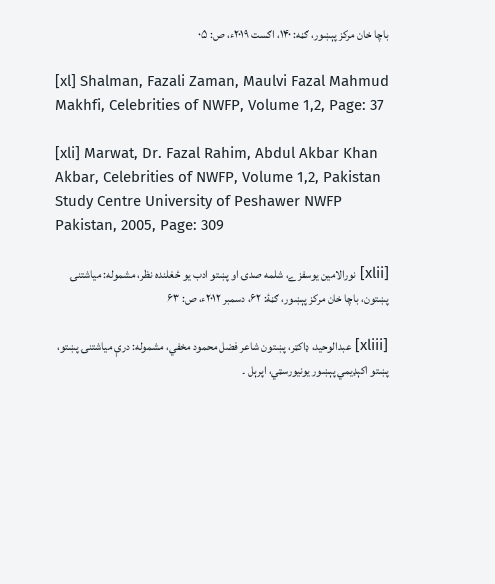باچا خان مرکز پېښور، ګڼه: ۱۴۰، اګست ۲۰۱۹ء، ص: ۰۵

[xl] Shalman, Fazali Zaman, Maulvi Fazal Mahmud Makhfi, Celebrities of NWFP, Volume 1,2, Page: 37

[xli] Marwat, Dr. Fazal Rahim, Abdul Akbar Khan Akbar, Celebrities of NWFP, Volume 1,2, Pakistan Study Centre University of Peshawer NWFP Pakistan, 2005, Page: 309

[xlii] نورالامين يوسفزے، شلمه صدۍ او پښتو ادب يو ځغلنده نظر، مشموله: مياشتنۍ پښتون، باچا خان مرکز پېښور، ګڼۀ: ۶۲، دسمبر ۲۰۱۲ء، ص: ۶۳

[xliii] عبدالوحيد، ډاکټر، پښتون شاعر فضل محمود مخفي، مشموله: درې مياشتنۍ پښتو، پښتو اکېډيمي پېښور يونيورسټي، اپرېل ۔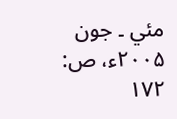مئي ۔ جون ۲۰۰۵ء، ص: ۱۷۲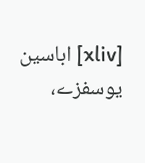[xliv] اباسين يوسفزے،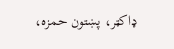ډاکټر، پښتون حمزه،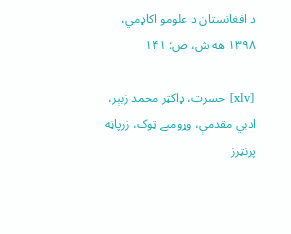د افغانستان د علومو اکاډمي، ۱۳۹۸ هه ش، ص: ۱۴۱

[xlv] حسرت، ډاکټر محمد زبېر، ادبي مقدمې، وړومبے ټوک، زرپاڼه پرنټرز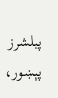پبلشرز پېښور،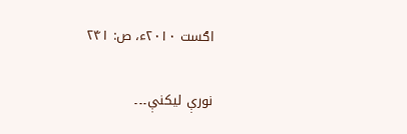اګست ۲۰۱۰ء، ص: ۲۴۱

نورې ليکنې۔۔۔